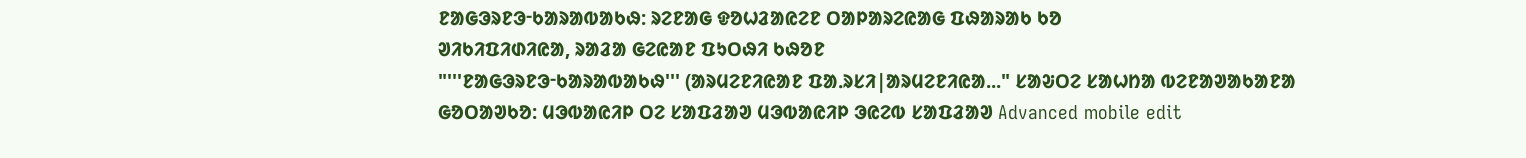ᱱᱟᱜᱳᱨᱱᱳᱼᱠᱟᱨᱟᱵᱟᱠᱷ: ᱨᱮᱱᱟᱜ ᱫᱚᱦᱲᱟᱭᱮᱱ ᱛᱟᱞᱟᱨᱮᱭᱟᱜ ᱯᱷᱟᱨᱟᱠ ᱠᱚ
ᱣᱤᱠᱤᱯᱤᱰᱤᱭᱟ, ᱨᱟᱲᱟ ᱜᱮᱭᱟᱱ ᱯᱩᱛᱷᱤ ᱠᱷᱚᱱ
"'''ᱱᱟᱜᱳᱨᱱᱳᱼᱠᱟᱨᱟᱵᱟᱠᱷ''' (ᱟᱨᱢᱮᱱᱤᱭᱟᱱ ᱯᱟᱹᱨᱥᱤ|ᱟᱨᱢᱮᱱᱤᱭᱟ..." ᱥᱟᱶᱛᱮ ᱥᱟᱦᱴᱟ ᱵᱮᱱᱟᱣᱟᱠᱟᱱᱟ
ᱜᱚᱛᱟᱣᱠᱚ: ᱢᱳᱵᱟᱭᱤᱞ ᱛᱮ ᱥᱟᱯᱲᱟᱣ ᱢᱳᱵᱟᱭᱤᱞ ᱳᱭᱮᱵ ᱥᱟᱯᱲᱟᱣ Advanced mobile edit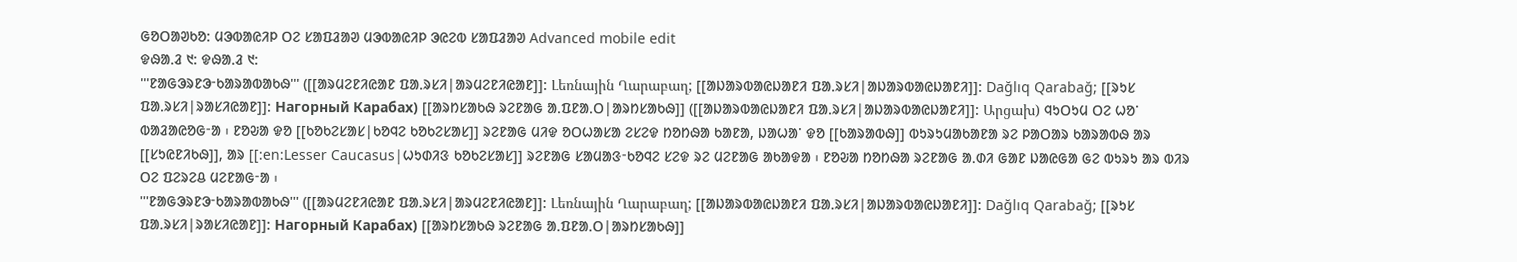ᱜᱚᱛᱟᱣᱠᱚ: ᱢᱳᱵᱟᱭᱤᱞ ᱛᱮ ᱥᱟᱯᱲᱟᱣ ᱢᱳᱵᱟᱭᱤᱞ ᱳᱭᱮᱵ ᱥᱟᱯᱲᱟᱣ Advanced mobile edit
ᱫᱷᱟᱹᱲ ᱑: ᱫᱷᱟᱹᱲ ᱑:
'''ᱱᱟᱜᱳᱨᱱᱳᱼᱠᱟᱨᱟᱵᱟᱠᱷ''' ([[ᱟᱨᱢᱮᱱᱤᱭᱟᱱ ᱯᱟᱹᱨᱥᱤ|ᱟᱨᱢᱮᱱᱤᱭᱟᱱ]]: Լեռնային Ղարաբաղ; [[ᱟᱡᱟᱨᱵᱟᱭᱡᱟᱱᱤ ᱯᱟᱹᱨᱥᱤ|ᱟᱡᱟᱨᱵᱟᱭᱡᱟᱱᱤ]]: Dağlıq Qarabağ; [[ᱨᱩᱥ ᱯᱟᱹᱨᱥᱤ|ᱨᱟᱥᱤᱭᱟᱱ]]: Нагорный Карабах) [[ᱟᱨᱴᱥᱟᱠᱷ ᱨᱮᱱᱟᱜ ᱟᱹᱯᱱᱟᱹᱛ|ᱟᱨᱴᱥᱟᱠᱷ]] ([[ᱟᱡᱟᱨᱵᱟᱭᱡᱟᱱᱤ ᱯᱟᱹᱨᱥᱤ|ᱟᱡᱟᱨᱵᱟᱭᱡᱟᱱᱤ]]: Արցախ) ᱧᱩᱛᱩᱢ ᱛᱮ ᱦᱚᱸ ᱵᱟᱲᱟᱭᱚᱜᱼᱟ ᱾ ᱱᱚᱶᱟ ᱫᱚ [[ᱠᱚᱠᱮᱥᱟᱥ|ᱠᱚᱧᱮ ᱠᱚᱠᱮᱥᱟᱥ]] ᱨᱮᱱᱟᱜ ᱢᱤᱫ ᱚᱛᱦᱟᱥᱟ ᱮᱥᱮᱫ ᱴᱚᱴᱷᱟ ᱠᱟᱱᱟ, ᱡᱟᱦᱟᱸ ᱫᱚ [[ᱠᱟᱨᱟᱵᱷ]] ᱵᱩᱨᱩᱢᱟᱠᱟᱱᱟ ᱨᱮ ᱞᱟᱛᱟᱨ ᱠᱟᱨᱟᱵᱷ ᱟᱨ [[ᱥᱩᱭᱱᱤᱠᱷ]], ᱟᱨ [[:en:Lesser Caucasus|ᱦᱩᱰᱤᱝ ᱠᱚᱠᱮᱥᱟᱥ]] ᱨᱮᱱᱟᱜ ᱥᱟᱢᱟᱝᱼᱠᱚᱧᱮ ᱥᱮᱫ ᱨᱮ ᱢᱮᱱᱟᱜ ᱟᱠᱟᱫᱟ ᱾ ᱱᱚᱶᱟ ᱴᱚᱴᱷᱟ ᱨᱮᱱᱟᱜ ᱟᱹᱰᱤ ᱜᱟᱱ ᱡᱟᱭᱜᱟ ᱜᱮ ᱵᱩᱨᱩ ᱟᱨ ᱵᱤᱨ ᱛᱮ ᱯᱮᱨᱮᱪ ᱢᱮᱱᱟᱜᱼᱟ ᱾
'''ᱱᱟᱜᱳᱨᱱᱳᱼᱠᱟᱨᱟᱵᱟᱠᱷ''' ([[ᱟᱨᱢᱮᱱᱤᱭᱟᱱ ᱯᱟᱹᱨᱥᱤ|ᱟᱨᱢᱮᱱᱤᱭᱟᱱ]]: Լեռնային Ղարաբաղ; [[ᱟᱡᱟᱨᱵᱟᱭᱡᱟᱱᱤ ᱯᱟᱹᱨᱥᱤ|ᱟᱡᱟᱨᱵᱟᱭᱡᱟᱱᱤ]]: Dağlıq Qarabağ; [[ᱨᱩᱥ ᱯᱟᱹᱨᱥᱤ|ᱨᱟᱥᱤᱭᱟᱱ]]: Нагорный Карабах) [[ᱟᱨᱴᱥᱟᱠᱷ ᱨᱮᱱᱟᱜ ᱟᱹᱯᱱᱟᱹᱛ|ᱟᱨᱴᱥᱟᱠᱷ]]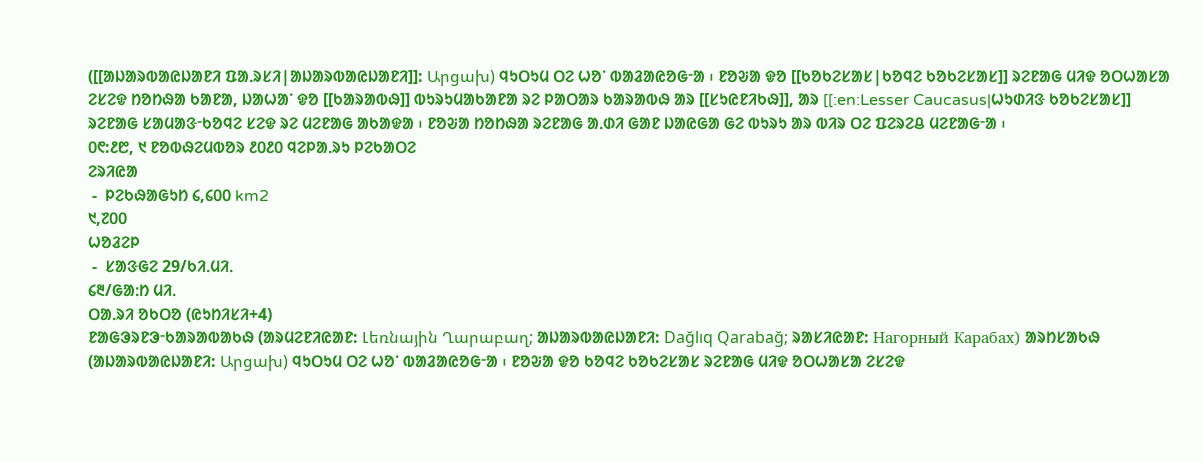([[ᱟᱡᱟᱨᱵᱟᱭᱡᱟᱱᱤ ᱯᱟᱹᱨᱥᱤ|ᱟᱡᱟᱨᱵᱟᱭᱡᱟᱱᱤ]]: Արցախ) ᱧᱩᱛᱩᱢ ᱛᱮ ᱦᱚᱸ ᱵᱟᱲᱟᱭᱚᱜᱼᱟ ᱾ ᱱᱚᱶᱟ ᱫᱚ [[ᱠᱚᱠᱮᱥᱟᱥ|ᱠᱚᱧᱮ ᱠᱚᱠᱮᱥᱟᱥ]] ᱨᱮᱱᱟᱜ ᱢᱤᱫ ᱚᱛᱦᱟᱥᱟ ᱮᱥᱮᱫ ᱴᱚᱴᱷᱟ ᱠᱟᱱᱟ, ᱡᱟᱦᱟᱸ ᱫᱚ [[ᱠᱟᱨᱟᱵᱷ]] ᱵᱩᱨᱩᱢᱟᱠᱟᱱᱟ ᱨᱮ ᱞᱟᱛᱟᱨ ᱠᱟᱨᱟᱵᱷ ᱟᱨ [[ᱥᱩᱭᱱᱤᱠᱷ]], ᱟᱨ [[:en:Lesser Caucasus|ᱦᱩᱰᱤᱝ ᱠᱚᱠᱮᱥᱟᱥ]] ᱨᱮᱱᱟᱜ ᱥᱟᱢᱟᱝᱼᱠᱚᱧᱮ ᱥᱮᱫ ᱨᱮ ᱢᱮᱱᱟᱜ ᱟᱠᱟᱫᱟ ᱾ ᱱᱚᱶᱟ ᱴᱚᱴᱷᱟ ᱨᱮᱱᱟᱜ ᱟᱹᱰᱤ ᱜᱟᱱ ᱡᱟᱭᱜᱟ ᱜᱮ ᱵᱩᱨᱩ ᱟᱨ ᱵᱤᱨ ᱛᱮ ᱯᱮᱨᱮᱪ ᱢᱮᱱᱟᱜᱼᱟ ᱾
᱐᱖:᱒᱘, ᱑ ᱱᱚᱵᱷᱮᱢᱵᱚᱨ ᱒᱐᱒᱐ ᱧᱮᱞᱟᱹᱨᱩ ᱞᱮᱠᱟᱛᱮ
ᱮᱨᱤᱭᱟ
 -  ᱞᱮᱠᱷᱟᱜᱩᱴ ᱔,᱔᱐᱐ km2
᱑,᱗᱐᱐
ᱦᱚᱲᱮᱞ
 -  ᱥᱟᱝᱜᱮ 29/ᱠᱤᱹᱢᱤᱹ
᱔᱓/ᱜᱟᱺᱴ ᱢᱤᱹ
ᱛᱟᱹᱨᱤ ᱚᱠᱛᱚ (ᱭᱩᱴᱤᱥᱤ+4)
ᱱᱟᱜᱳᱨᱱᱳᱼᱠᱟᱨᱟᱵᱟᱠᱷ (ᱟᱨᱢᱮᱱᱤᱭᱟᱱ: Լեռնային Ղարաբաղ; ᱟᱡᱟᱨᱵᱟᱭᱡᱟᱱᱤ: Dağlıq Qarabağ; ᱨᱟᱥᱤᱭᱟᱱ: Нагорный Карабах) ᱟᱨᱴᱥᱟᱠᱷ (ᱟᱡᱟᱨᱵᱟᱭᱡᱟᱱᱤ: Արցախ) ᱧᱩᱛᱩᱢ ᱛᱮ ᱦᱚᱸ ᱵᱟᱲᱟᱭᱚᱜᱼᱟ ᱾ ᱱᱚᱶᱟ ᱫᱚ ᱠᱚᱧᱮ ᱠᱚᱠᱮᱥᱟᱥ ᱨᱮᱱᱟᱜ ᱢᱤᱫ ᱚᱛᱦᱟᱥᱟ ᱮᱥᱮᱫ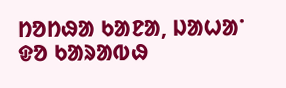ᱴᱚᱴᱷᱟ ᱠᱟᱱᱟ, ᱡᱟᱦᱟᱸ ᱫᱚ ᱠᱟᱨᱟᱵᱷ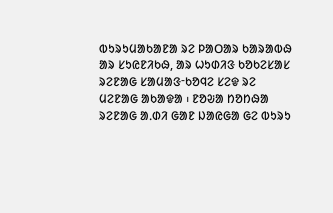ᱵᱩᱨᱩᱢᱟᱠᱟᱱᱟ ᱨᱮ ᱞᱟᱛᱟᱨ ᱠᱟᱨᱟᱵᱷ ᱟᱨ ᱥᱩᱭᱱᱤᱠᱷ, ᱟᱨ ᱦᱩᱰᱤᱝ ᱠᱚᱠᱮᱥᱟᱥ ᱨᱮᱱᱟᱜ ᱥᱟᱢᱟᱝᱼᱠᱚᱧᱮ ᱥᱮᱫ ᱨᱮ ᱢᱮᱱᱟᱜ ᱟᱠᱟᱫᱟ ᱾ ᱱᱚᱶᱟ ᱴᱚᱴᱷᱟ ᱨᱮᱱᱟᱜ ᱟᱹᱰᱤ ᱜᱟᱱ ᱡᱟᱭᱜᱟ ᱜᱮ ᱵᱩᱨᱩ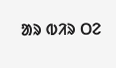ᱟᱨ ᱵᱤᱨ ᱛᱮ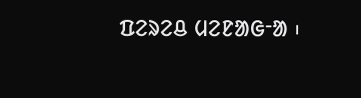ᱯᱮᱨᱮᱪ ᱢᱮᱱᱟᱜᱼᱟ ᱾